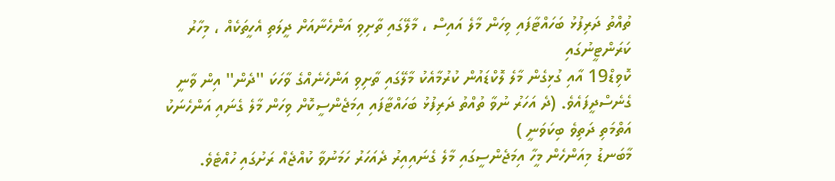ތުއްތު ދަރިފުޅު ބަހައްޓާފައި ވިހަން މާލެ އައިސް ، މާލޭގައި ތާށިވި އަންހެނާއަށް ދީލަތި އެހީތަކެއް ، މިހާރު ކަރަންޓީނުގައި
ކޮވިޑް19 އާއި ގުޅިގެން މާލެ ލޮކްޑައުން ކުރުމާއެކު މާލޭގައި ތާށިވި އަންހެނެއްގެ ވާހަކަ ''ދެން'' އިން ވާނީ ގެނެސްދީފައެވެ. (ދެ އަހަރު ނުވާ ތުއްތު ދަރިފުޅު ބަހައްޓާފައި އިމަޖެންސީކޮށް ވިހަން މާލެ ގެނައި އަންހެނަކު އަތްމަތި ދަތިވެ ބިކަވަނީ )
މާބަނޑު މިއަންހެން މީހާ އިމަޖެންސީގައި މާލެ ގެނައިއިރު ދެއަހަރު ހަމަނުވާ ކުއްޖެއް ރަށުގައި ހުއްޓެވެ.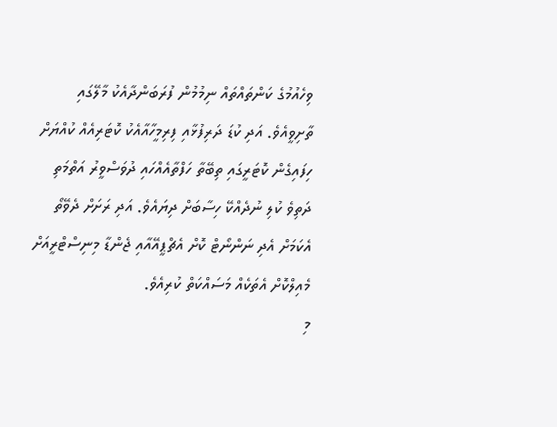ވިހެއުމުގެ ކަންތައްތައް ނިމުމުން ފުރަބަންދާއެކު މާލޭގައި ތާށިވީއެވެ. އަދި ކުޑަ ދަރިފުޅާއި ފިރިމީހާއާއެކު ކޮޓަރިއެއް ކުއްޔަށް ހިފައިގެން ކޮޓަރީގައި ތިބޭތާ ހަފްތާއެއްހައި ދުވަސްވީރު އަތްމަތި ދަތިވެ ކުލި ނުދެއްކޭ ހިސާބަށް ދިޔައެވެ. އަދި ރަށަށް ދެވޭތޯ އެކަމަށް އެދި ނަންނޯޓް ކޮށް އެޗްޕީއޭއާއި ޖެންޑާ މިނިސްޓްރީއަށް މެއިލްކޮށް އެތަކެއް މަސައްކަތް ކުރިއެވެ.
މި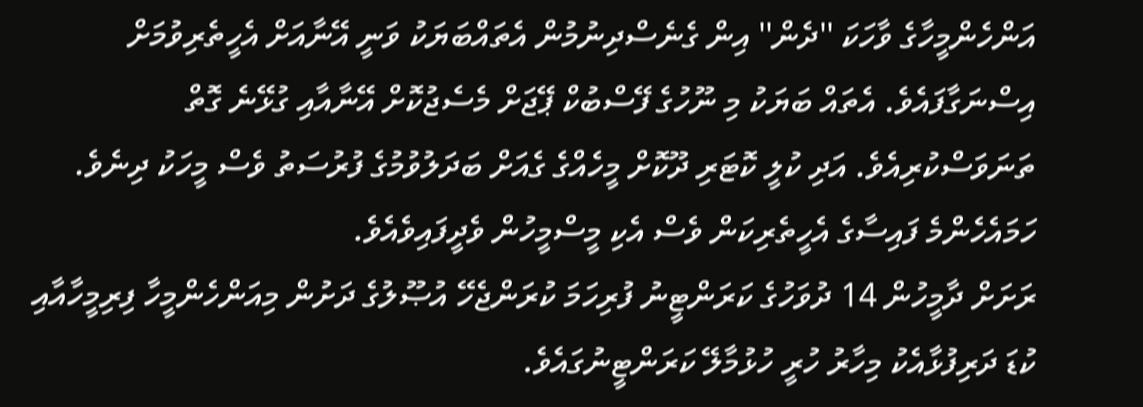އަންހެންމީހާގެ ވާހަކަ ''ދެން'' އިން ގެނެސްދިނުމުން އެތައްބަޔަކު ވަނީ އޭނާއަށް އެހީތެރިވުމަށް އިސްނަގާފައެވެ. އެތައް ބަޔަކު މި ނޫހުގެ ފޭސްބުކް ޕޭޖަށް މެސެޖުކޮށް އޭނާއާއި ގުޅޭނެ ގޮތް ތަނަވަސްކުރިއެވެ. އަދި ކުލީ ކޮޓަރި ދޫކޮށް މީހެއްގެ ގެއަށް ބަދަލުވުމުގެ ފުރުސަތު ވެސް މީހަކު ދިނެވެ. ހަމައެހެންމެ ފައިސާގެ އެހީތެރިކަން ވެސް އެކި މީސްމީހުން ވެދީފައިވެއެވެ.
ރަށަށް ދާމީހުން 14 ދުވަހުގެ ކަރަންޓީނު ފުރިހަމަ ކުރަންޖެހޭ އުޞޫލުގެ ދަށުން މިއަންހެންމީހާ ފިރިމީހާއާއި ކުޑަ ދަރިފުޅާއެކު މިހާރު ހުރީ ހުޅުމާލޭ ކަރަންޓީނުގައެވެ.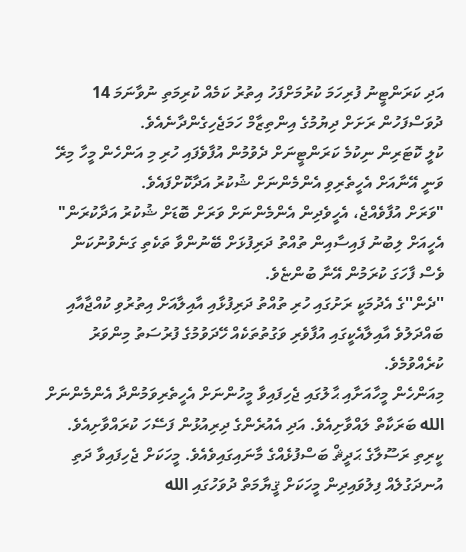އަދި ކަރަންޓީނު ފުރިހަމަ ކުރުމަށްފަހު އިތުރު ކަމެއް ކުރިމަތި ނުވާނަމަ 14 ދުވަސްފަހުން ރަށަށް ދިޔުމުގެ އިންތިޒާމް ހަމަޖެހިގެންދާނެއެވެ.
ކުލީ ކޮޓަރިން ނިކުމެ ކަރަންޓީނަށް ދެވުމުން އުފާވެފައި ހުރި މި އަންހެން މީހާ މިރޭ ވަނީ އޭނާއަށް އެހީތެރިވި އެންމެންނަށް ޝުކުރު އަދާކޮށްފައެވެ.
"ވަރަށް އުފާވެއްޖެ، އެހީވެދިން އެންމެންނަށް ވަރަށް ބޮޑަށް ޝުކުރު އަދާކުރަން" އެހީއަށް ލިބުނު ފައިސާއިން ތުއްތު ދަރިފުޅަށް ބޭނުންވާ ތަކެތި ގަނެވުނުކަން ވެސް ފާހަގަ ކުރަމުން އޭނާ ބުންޏެވެ.
''ދެން''ގެ އެދުމަކީ ރަށުގައި ހުރި ތުއްތު ދަރިފުޅާއި އާއިލާއަށް އިތުރުވި ކުއްޖާއާއި ބައްދަލުވެ އާއިލާއެކީގައި އުފާވެރި ވަގުތުތަކެއް ހޭދަވުމުގެ ފުރުސަތު މިންވަރު ކުރެއްވުމެވެ.
މިއަންހެން މީހާއަށާއި ޙާލުގައި ޖެހިފައިވާ މީހުންނަށް އެހީތެރިވަމުންދާ އެންމެންނަށް الله ބަރަކާތް ލައްވާށިއެވެ. އަދި އެއުރެންގެ ދިރިއުޅުން ފަސޭހަ ކުރައްވާށިއެވެ.
ކީރިތި ރަސޫލާގެ ޙަދީޘް ބަސްފުޅެއްގެ މާނައިގައިވެއެވެ. މީހަކަށް ޖެހިފައިވާ ދަތި އުނދަގުލެއް ފިލުވައިދިން މީހަކަށް ޤީޔާމަތް ދުވަހުގައި الله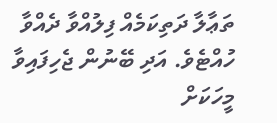ތަޢާލާ ދަތިކަމެއް ފިލުއްވާ ދެއްވާ ހުއްޓެވެ. އަދި ބޭނުން ޖެހިފައިވާ މީހަކަށް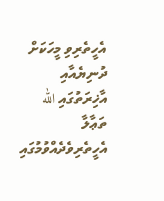އެހީތެރިވި މީހަކަށް ދުނިޔެއާއި އާޚިރަތުގައި الله ތަޢާލާ އެހީތެރިވެދެއްވުމުގައި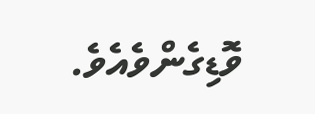ވޮޑިގެންވެއެވެ.